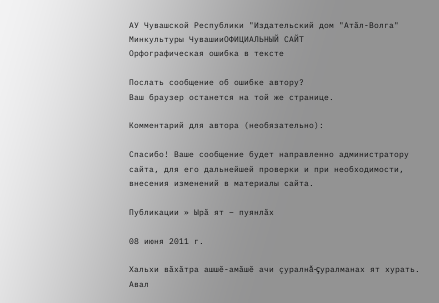АУ Чувашской Республики "Издательский дом "Атăл-Волга" Минкультуры ЧувашииОФИЦИАЛЬНЫЙ САЙТ
Орфографическая ошибка в тексте

Послать сообщение об ошибке автору?
Ваш браузер останется на той же странице.

Комментарий для автора (необязательно):

Спасибо! Ваше сообщение будет направленно администратору сайта, для его дальнейшей проверки и при необходимости, внесения изменений в материалы сайта.

Публикации » Ырă ят – пуянлăх

08 июня 2011 г.

Хальхи вăхăтра ашшĕ-амăшĕ ачи çуралнă-çуралманах ят хурать. Авал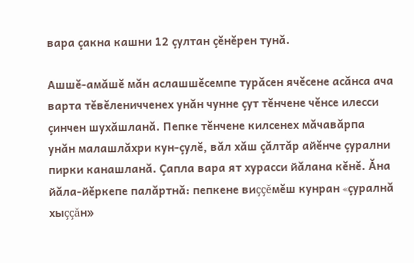вара çакна кашни 12 çултан çĕнĕрен тунă.

Ашшĕ-амăшĕ мăн аслашшĕсемпе турăсен ячĕсене асăнса ача варта тĕвĕленичченех унăн чунне çут тĕнчене чĕнсе илесси çинчен шухăшланă. Пепке тĕнчене килсенех мăчавăрпа унăн малашлăхри кун-çулĕ, вăл хăш çăлтăр айĕнче çурални пирки канашланă. Çапла вара ят хурасси йăлана кĕнĕ. Ăна йăла-йĕркепе палăртнă: пепкене виççĕмĕш кунран «çуралнă хыççăн»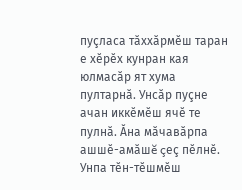пуçласа тăххăрмĕш таран е хĕрĕх кунран кая юлмасăр ят хума пултарнă. Унсăр пуçне ачан иккĕмĕш ячĕ те пулнă. Ăна мăчавăрпа ашшĕ-амăшĕ çеç пĕлнĕ. Унпа тĕн-тĕшмĕш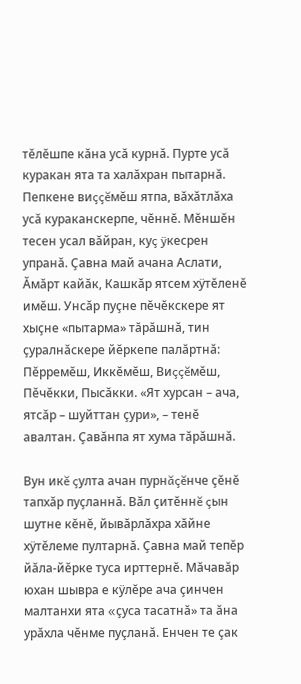тĕлĕшпе кăна усă курнă. Пурте усă куракан ята та халăхран пытарнă. Пепкене виççĕмĕш ятпа, вăхăтлăха усă кураканскерпе, чĕннĕ. Мĕншĕн тесен усал вăйран, куç ÿкесрен упранă. Çавна май ачана Аслати, Ăмăрт кайăк, Кашкăр ятсем хÿтĕленĕ имĕш. Унсăр пуçне пĕчĕкскере ят хыçне «пытарма» тăрăшнă, тин çуралнăскере йĕркепе палăртнă: Пĕрремĕш, Иккĕмĕш, Виççĕмĕш, Пĕчĕкки, Пысăкки. «Ят хурсан – ача, ятсăр – шуйттан çури», – тенĕ авалтан. Çавăнпа ят хума тăрăшнă.

Вун икĕ çулта ачан пурнăçĕнче çĕнĕ тапхăр пуçланнă. Вăл çитĕннĕ çын шутне кĕнĕ, йывăрлăхра хăйне хÿтĕлеме пултарнă. Çавна май тепĕр йăла-йĕрке туса ирттернĕ. Мăчавăр юхан шывра е кÿлĕре ача çинчен малтанхи ята «çуса тасатнă» та ăна урăхла чĕнме пуçланă. Енчен те çак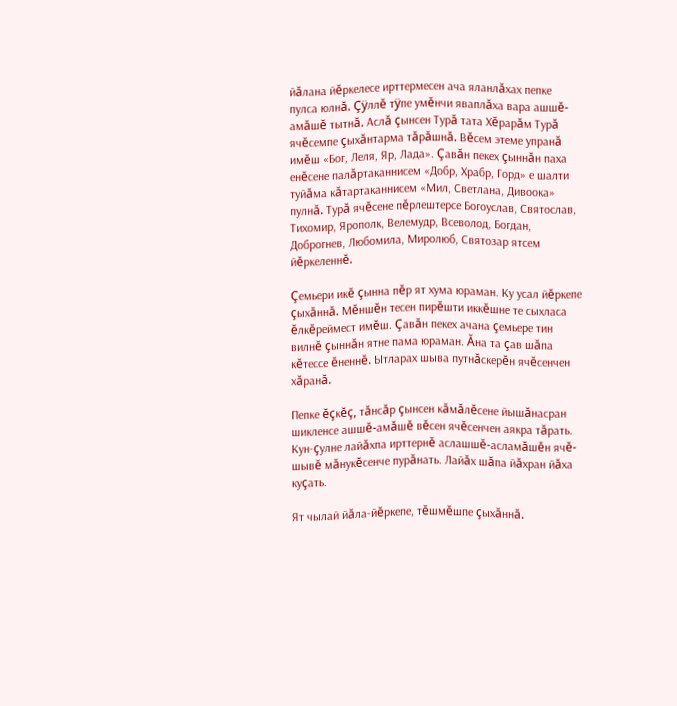йăлана йĕркелесе ирттермесен ача яланлăхах пепке пулса юлнă. Çÿллĕ тÿпе умĕнчи яваплăха вара ашшĕ-амăшĕ тытнă. Аслă çынсен Турă тата Хĕрарăм Турă ячĕсемпе çыхăнтарма тăрăшнă. Вĕсем этеме упранă имĕш «Бог, Леля, Яр, Лада». Çавăн пекех çыннăн паха енĕсене палăртаканнисем «Добр, Храбр, Горд» е шалти туйăма кăтартаканнисем «Мил, Светлана, Дивоока» пулнă. Турă ячĕсене пĕрлештерсе Богоуслав, Святослав, Тихомир, Ярополк, Велемудр, Всеволод, Богдан, Доброгнев, Любомила, Миролюб, Святозар ятсем йĕркеленнĕ.

Çемьери икĕ çынна пĕр ят хума юраман. Ку усал йĕркепе çыхăннă. Мĕншĕн тесен пирĕшти иккĕшне те сыхласа ĕлкĕреймест имĕш. Çавăн пекех ачана çемьере тин вилнĕ çыннăн ятне пама юраман. Ăна та çав шăпа кĕтессе ĕненнĕ. Ытларах шыва путнăскерĕн ячĕсенчен хăранă.

Пепке ĕçкĕç, тăнсăр çынсен кăмăлĕсене йышăнасран шикленсе ашшĕ-амăшĕ вĕсен ячĕсенчен аякра тăрать. Кун-çулне лайăхпа ирттернĕ аслашшĕ-асламăшĕн ячĕ-шывĕ мăнукĕсенче пурăнать. Лайăх шăпа йăхран йăха куçать.

Ят чылай йăла-йĕркепе, тĕшмĕшпе çыхăннă.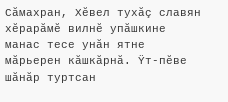Сăмахран, Хĕвел тухăç славян хĕрарăмĕ вилнĕ упăшкине манас тесе унăн ятне мăрьерен кăшкăрнă. Ÿт-пĕве шăнăр туртсан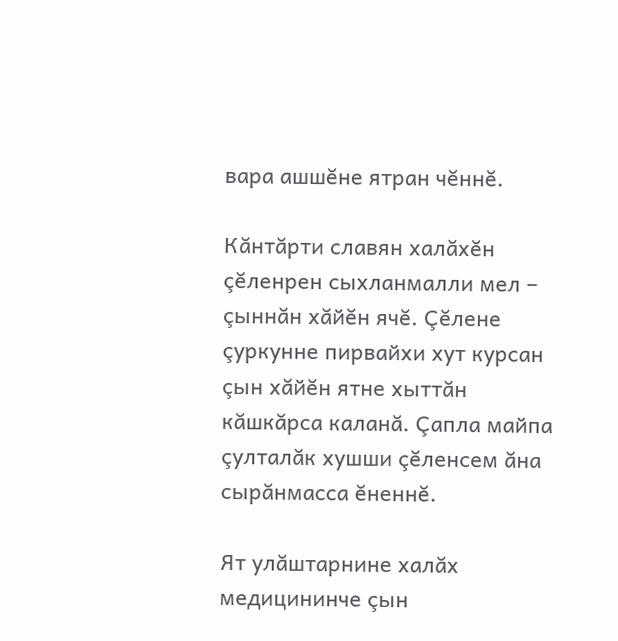вара ашшĕне ятран чĕннĕ.

Кăнтăрти славян халăхĕн çĕленрен сыхланмалли мел – çыннăн хăйĕн ячĕ. Çĕлене çуркунне пирвайхи хут курсан çын хăйĕн ятне хыттăн кăшкăрса каланă. Çапла майпа çулталăк хушши çĕленсем ăна сырăнмасса ĕненнĕ.

Ят улăштарнине халăх медицининче çын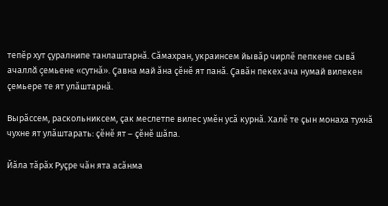тепĕр хут çуралнипе танлаштарнă. Сăмахран, украинсем йывăр чирлĕ пепкене сывă ачаллă çемьене «сутнă». Çавна май ăна çĕнĕ ят панă. Çавăн пекех ача нумай вилекен çемьере те ят улăштарнă.

Вырăссем, раскольниксем, çак меслетпе вилес умĕн усă курнă. Халĕ те çын монаха тухнă чухне ят улăштарать: çĕнĕ ят – çĕнĕ шăпа.

Йăла тăрăх Руçре чăн ята асăнма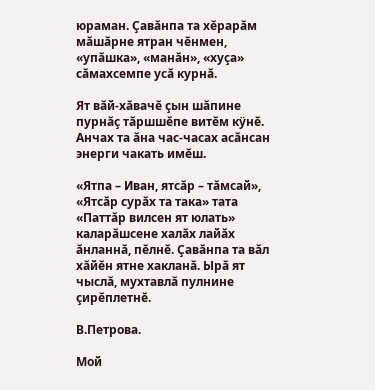юраман. Çавăнпа та хĕрарăм мăшăрне ятран чĕнмен, «упăшка», «манăн», «хуçа» сăмахсемпе усă курнă.

Ят вăй-хăвачĕ çын шăпине пурнăç тăршшĕпе витĕм кÿнĕ. Анчах та ăна час-часах асăнсан энерги чакать имĕш.

«Ятпа – Иван, ятсăр – тăмсай», «Ятсăр сурăх та така» тата «Паттăр вилсен ят юлать» каларăшсене халăх лайăх ăнланнă, пĕлнĕ. Çавăнпа та вăл хăйĕн ятне хакланă. Ырă ят чыслă, мухтавлă пулнине çирĕплетнĕ.

В.Петрова.

Мой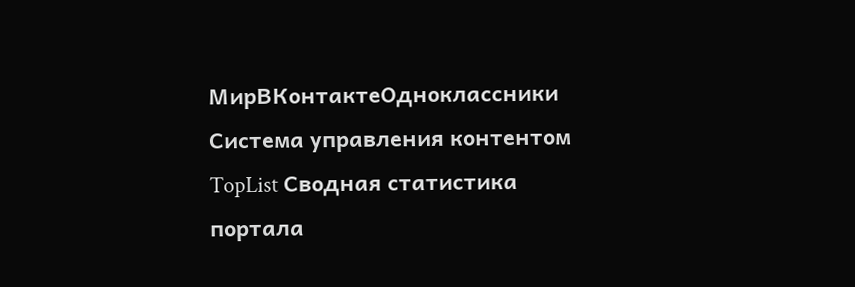МирВКонтактеОдноклассники
Система управления контентом
TopList Сводная статистика портала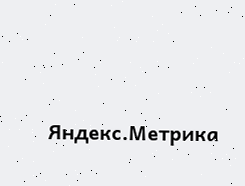Яндекс.Метрика